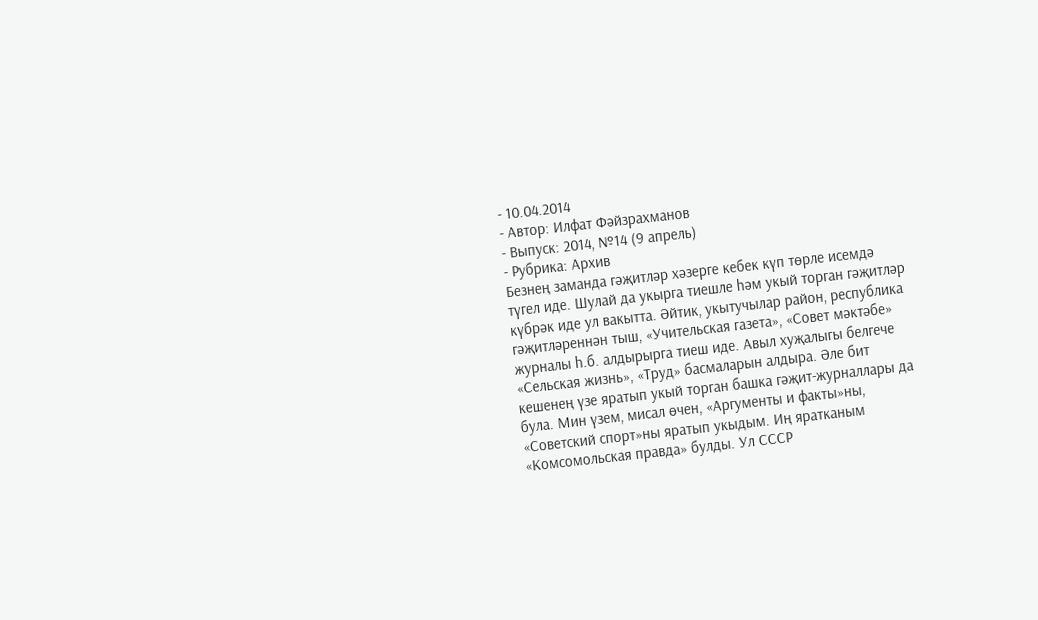- 10.04.2014
- Автор: Илфат Фәйзрахманов
- Выпуск: 2014, №14 (9 апрель)
- Рубрика: Архив
Безнең заманда гәҗитләр хәзерге кебек күп төрле исемдә түгел иде. Шулай да укырга тиешле һәм укый торган гәҗитләр күбрәк иде ул вакытта. Әйтик, укытучылар район, республика гәҗитләреннән тыш, «Учительская газета», «Совет мәктәбе» журналы һ.б. алдырырга тиеш иде. Авыл хуҗалыгы белгече «Сельская жизнь», «Труд» басмаларын алдыра. Әле бит кешенең үзе яратып укый торган башка гәҗит-журналлары да була. Мин үзем, мисал өчен, «Аргументы и факты»ны, «Советский спорт»ны яратып укыдым. Иң яратканым «Комсомольская правда» булды. Ул СССР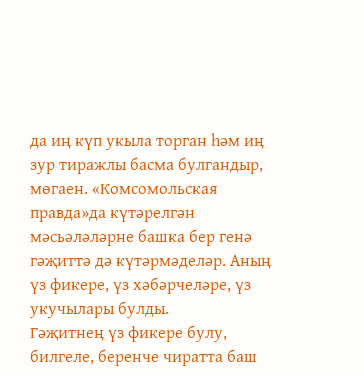да иң күп укыла торган һәм иң зур тиражлы басма булгандыр, мөгаен. «Комсомольская правда»да күтәрелгән мәсьәләләрне башка бер генә гәҗиттә дә күтәрмәделәр. Аның үз фикере, үз хәбәрчеләре, үз укучылары булды.
Гәҗитнең үз фикере булу, билгеле, беренче чиратта баш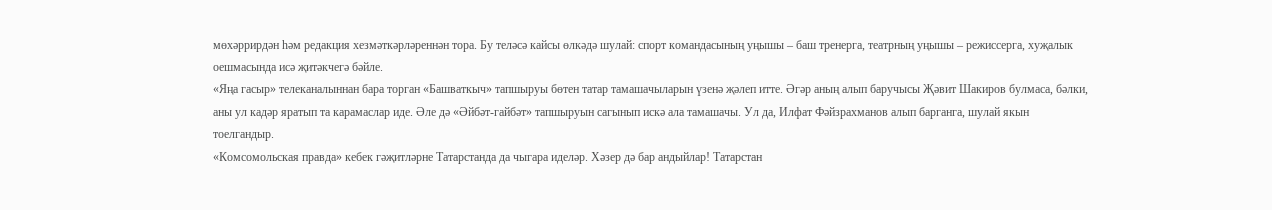мөхәррирдән һәм редакция хезмәткәрләреннән тора. Бу теләсә кайсы өлкәдә шулай: спорт командасының уңышы – баш тренерга, театрның уңышы – режиссерга, хуҗалык оешмасында исә җитәкчегә бәйле.
«Яңа гасыр» телеканалыннан бара торган «Башваткыч» тапшыруы бөтен татар тамашачыларын үзенә җәлеп итте. Әгәр аның алып баручысы Җәвит Шакиров булмаса, бәлки, аны ул кадәр яратып та карамаслар иде. Әле дә «Әйбәт-гайбәт» тапшыруын сагынып искә ала тамашачы. Ул да, Илфат Фәйзрахманов алып барганга, шулай якын тоелгандыр.
«Комсомольская правда» кебек гәҗитләрне Татарстанда да чыгара иделәр. Хәзер дә бар андыйлар! Татарстан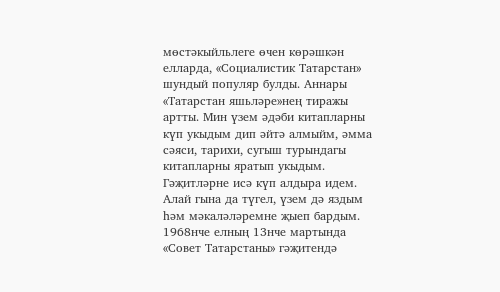мөстәкыйльлеге өчен көрәшкән елларда, «Социалистик Татарстан» шундый популяр булды. Аннары «Татарстан яшьләре»нең тиражы артты. Мин үзем әдәби китапларны күп укыдым дип әйтә алмыйм, әмма сәяси, тарихи, сугыш турындагы китапларны яратып укыдым. Гәҗитләрне исә күп алдыра идем. Алай гына да түгел, үзем дә яздым һәм мәкаләләремне җыеп бардым. 1968нче елның 13нче мартында «Совет Татарстаны» гәҗитендә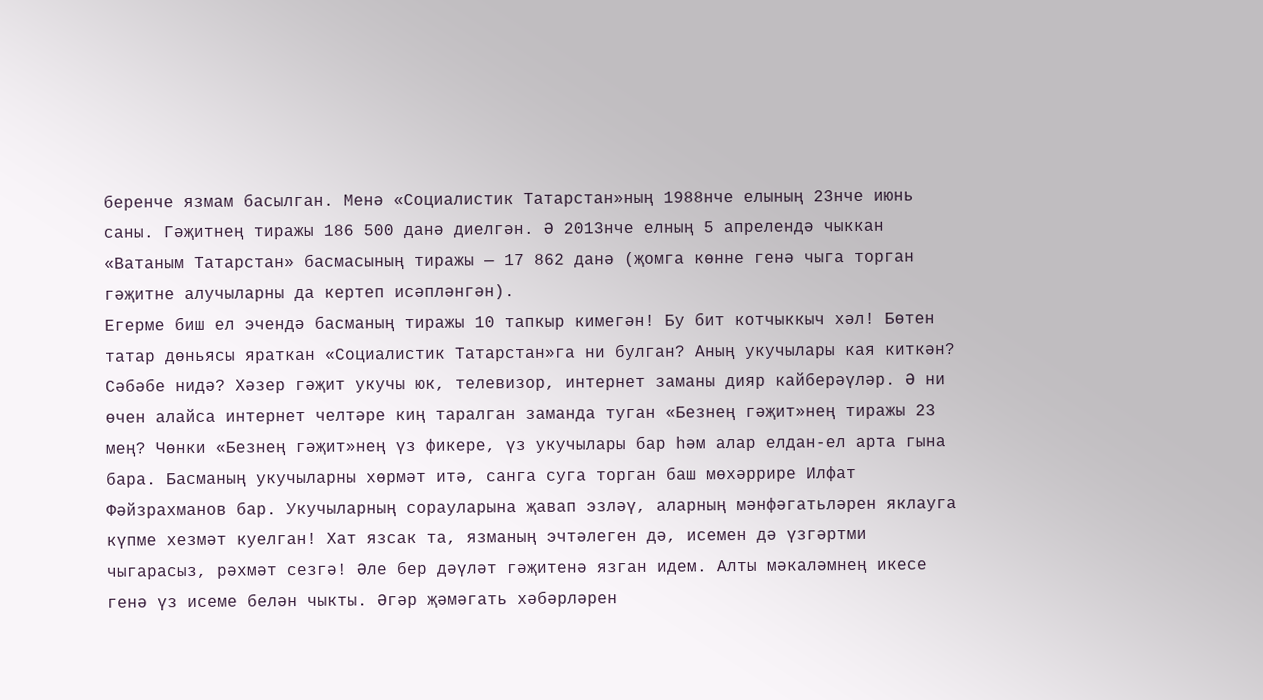беренче язмам басылган. Менә «Социалистик Татарстан»ның 1988нче елының 23нче июнь саны. Гәҗитнең тиражы 186 500 данә диелгән. Ә 2013нче елның 5 апрелендә чыккан «Ватаным Татарстан» басмасының тиражы ─ 17 862 данә (җомга көнне генә чыга торган гәҗитне алучыларны да кертеп исәпләнгән).
Егерме биш ел эчендә басманың тиражы 10 тапкыр кимегән! Бу бит котчыккыч хәл! Бөтен татар дөньясы яраткан «Социалистик Татарстан»га ни булган? Аның укучылары кая киткән? Сәбәбе нидә? Хәзер гәҗит укучы юк, телевизор, интернет заманы дияр кайберәүләр. Ә ни өчен алайса интернет челтәре киң таралган заманда туган «Безнең гәҗит»нең тиражы 23 мең? Чөнки «Безнең гәҗит»нең үз фикере, үз укучылары бар һәм алар елдан-ел арта гына бара. Басманың укучыларны хөрмәт итә, санга суга торган баш мөхәррире Илфат Фәйзрахманов бар. Укучыларның сорауларына җавап эзләү, аларның мәнфәгатьләрен яклауга күпме хезмәт куелган! Хат язсак та, язманың эчтәлеген дә, исемен дә үзгәртми чыгарасыз, рәхмәт сезгә! Әле бер дәүләт гәҗитенә язган идем. Алты мәкаләмнең икесе генә үз исеме белән чыкты. Әгәр җәмәгать хәбәрләрен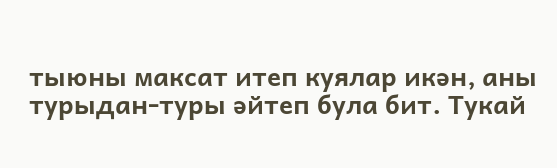тыюны максат итеп куялар икән, аны турыдан-туры әйтеп була бит. Тукай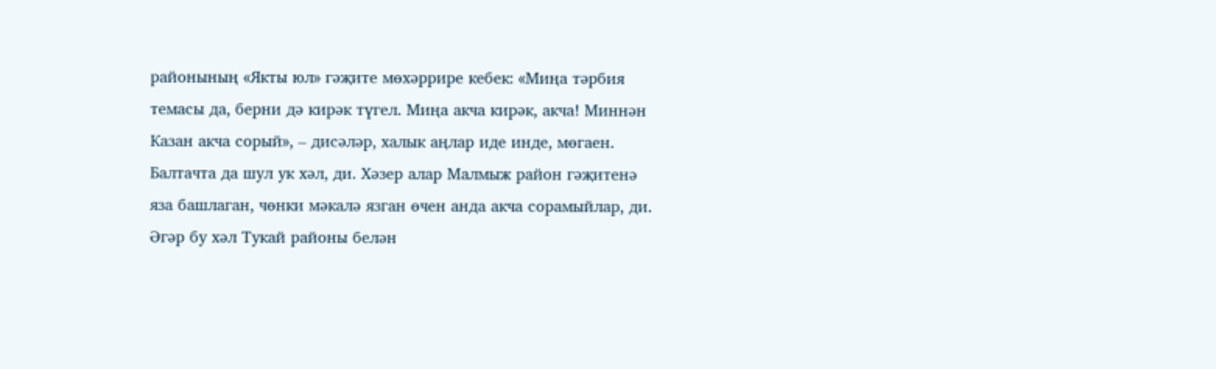районының «Якты юл» гәҗите мөхәррире кебек: «Миңа тәрбия темасы да, берни дә кирәк түгел. Миңа акча кирәк, акча! Миннән Казан акча сорый», – дисәләр, халык аңлар иде инде, мөгаен. Балтачта да шул ук хәл, ди. Хәзер алар Малмыж район гәҗитенә яза башлаган, чөнки мәкалә язган өчен анда акча сорамыйлар, ди. Әгәр бу хәл Тукай районы белән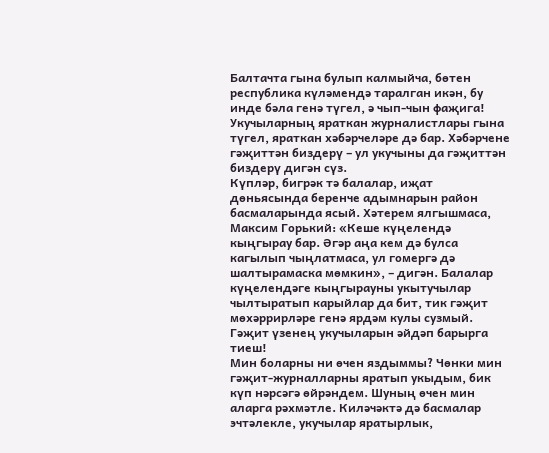Балтачта гына булып калмыйча, бөтен республика күләмендә таралган икән, бу инде бәла генә түгел, ә чып-чын фаҗига!
Укучыларның яраткан журналистлары гына түгел, яраткан хәбәрчеләре дә бар. Хәбәрчене гәҗиттән биздерү – ул укучыны да гәҗиттән биздерү дигән сүз.
Күпләр, бигрәк тә балалар, иҗат дөньясында беренче адымнарын район басмаларында ясый. Хәтерем ялгышмаса, Максим Горький: «Кеше күңелендә кыңгырау бар. Әгәр аңа кем дә булса кагылып чыңлатмаса, ул гомергә дә шалтырамаска мөмкин», – дигән. Балалар күңелендәге кыңгырауны укытучылар чылтыратып карыйлар да бит, тик гәҗит мөхәррирләре генә ярдәм кулы сузмый. Гәҗит үзенең укучыларын әйдәп барырга тиеш!
Мин боларны ни өчен яздыммы? Чөнки мин гәҗит-журналларны яратып укыдым, бик күп нәрсәгә өйрәндем. Шуның өчен мин аларга рәхмәтле. Киләчәктә дә басмалар эчтәлекле, укучылар яратырлык,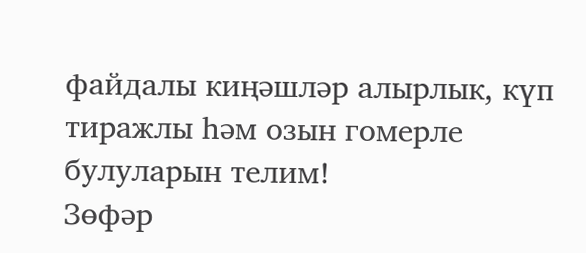файдалы киңәшләр алырлык, күп тиражлы һәм озын гомерле булуларын телим!
Зөфәр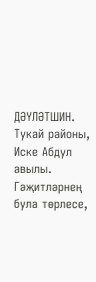ДӘҮЛӘТШИН.
Тукай районы, Иске Абдул авылы.
Гәҗитләрнең була төрлесе,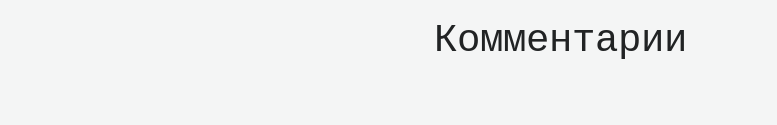Комментарии